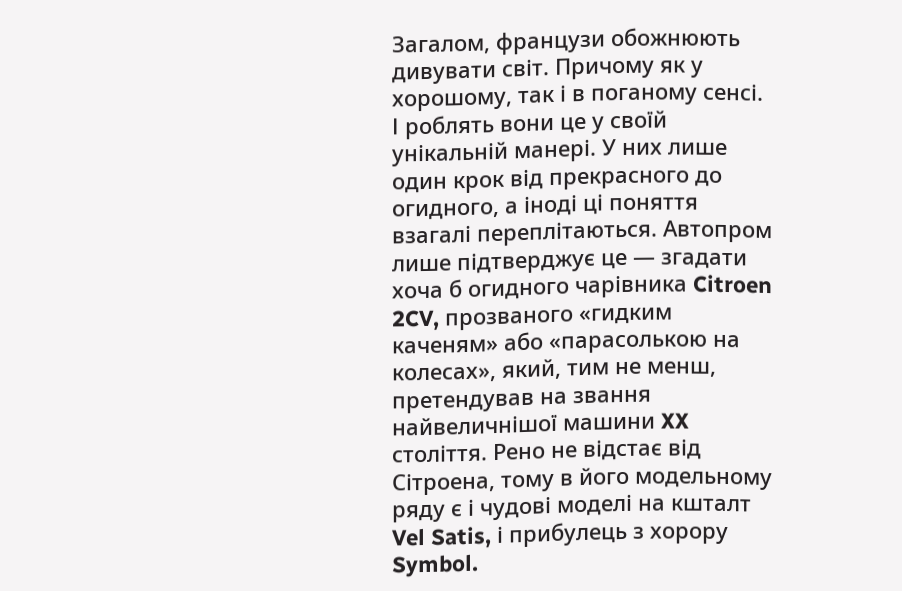Загалом, французи обожнюють дивувати світ. Причому як у хорошому, так і в поганому сенсі. І роблять вони це у своїй унікальній манері. У них лише один крок від прекрасного до огидного, а іноді ці поняття взагалі переплітаються. Автопром лише підтверджує це — згадати хоча б огидного чарівника Citroen 2CV, прозваного «гидким каченям» або «парасолькою на колесах», який, тим не менш, претендував на звання найвеличнішої машини XX століття. Рено не відстає від Сітроена, тому в його модельному ряду є і чудові моделі на кшталт Vel Satis, і прибулець з хорору Symbol.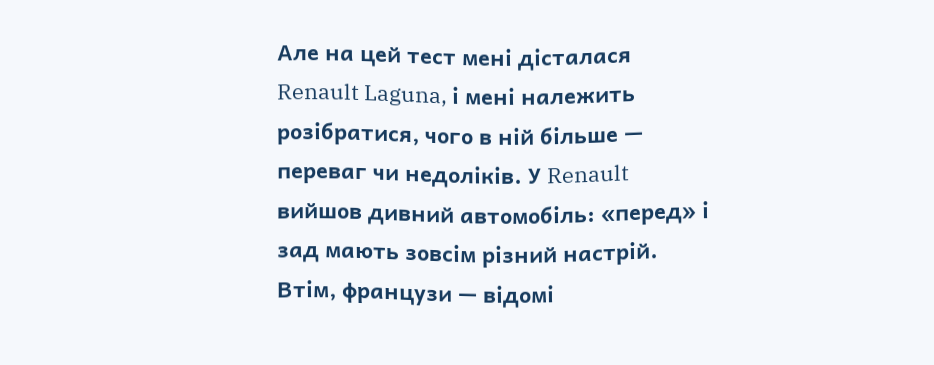Але на цей тест мені дісталася Renault Laguna, і мені належить розібратися, чого в ній більше — переваг чи недоліків. У Renault вийшов дивний автомобіль: «перед» і зад мають зовсім різний настрій. Втім, французи — відомі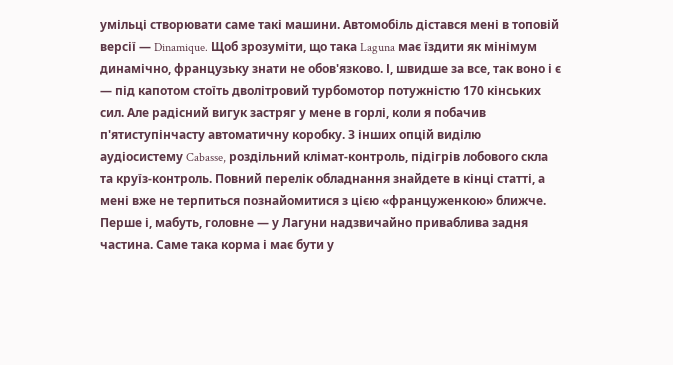умільці створювати саме такі машини. Автомобіль дістався мені в топовій версії — Dinamique. Щоб зрозуміти, що така Laguna має їздити як мінімум динамічно, французьку знати не обов'язково. І, швидше за все, так воно і є — під капотом стоїть дволітровий турбомотор потужністю 170 кінських сил. Але радісний вигук застряг у мене в горлі, коли я побачив п'ятиступінчасту автоматичну коробку. З інших опцій виділю аудіосистему Cabasse, роздільний клімат-контроль, підігрів лобового скла та круїз-контроль. Повний перелік обладнання знайдете в кінці статті, а мені вже не терпиться познайомитися з цією «француженкою» ближче. Перше і, мабуть, головне — у Лагуни надзвичайно приваблива задня частина. Саме така корма і має бути у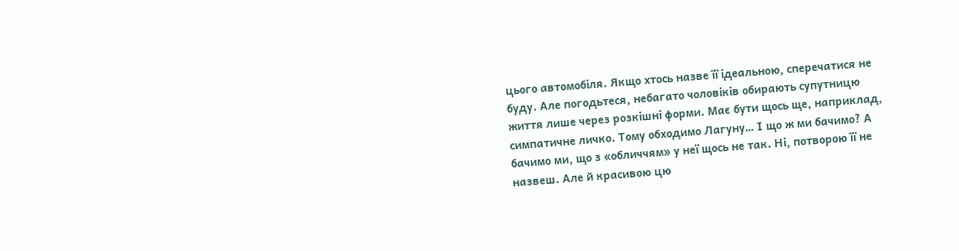цього автомобіля. Якщо хтось назве її ідеальною, сперечатися не буду. Але погодьтеся, небагато чоловіків обирають супутницю життя лише через розкішні форми. Має бути щось ще, наприклад, симпатичне личко. Тому обходимо Лагуну… І що ж ми бачимо? А бачимо ми, що з «обличчям» у неї щось не так. Ні, потворою її не назвеш. Але й красивою цю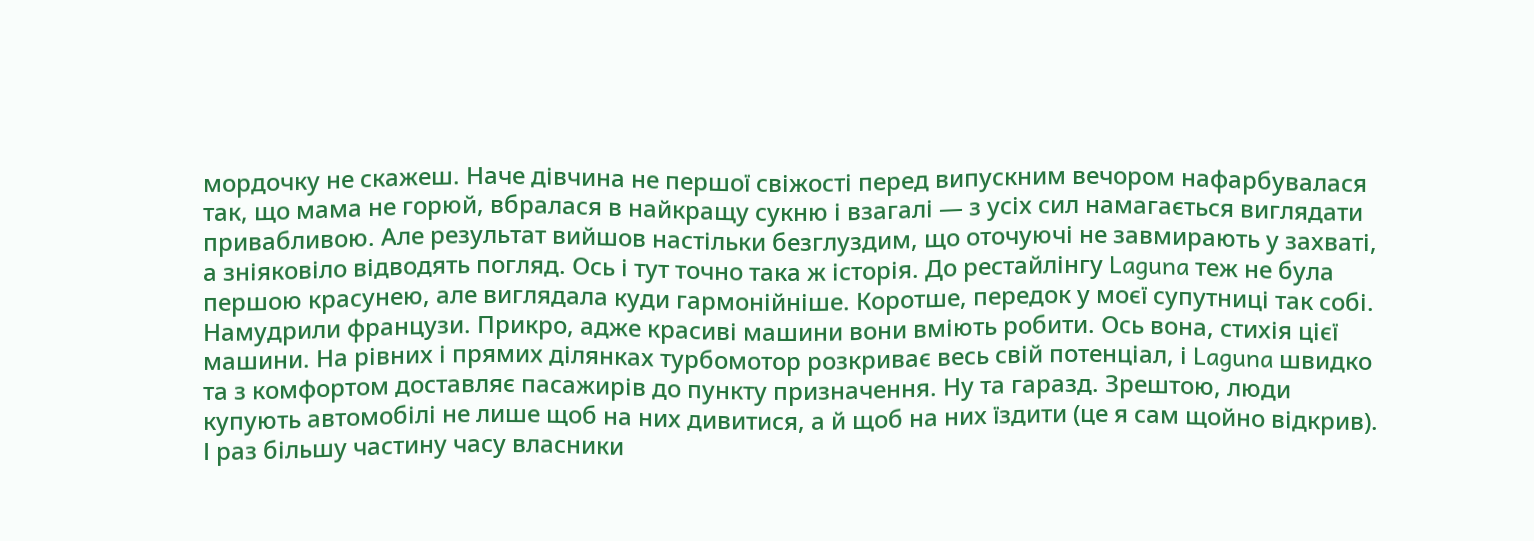мордочку не скажеш. Наче дівчина не першої свіжості перед випускним вечором нафарбувалася так, що мама не горюй, вбралася в найкращу сукню і взагалі — з усіх сил намагається виглядати привабливою. Але результат вийшов настільки безглуздим, що оточуючі не завмирають у захваті, а зніяковіло відводять погляд. Ось і тут точно така ж історія. До рестайлінгу Laguna теж не була першою красунею, але виглядала куди гармонійніше. Коротше, передок у моєї супутниці так собі. Намудрили французи. Прикро, адже красиві машини вони вміють робити. Ось вона, стихія цієї машини. На рівних і прямих ділянках турбомотор розкриває весь свій потенціал, і Laguna швидко та з комфортом доставляє пасажирів до пункту призначення. Ну та гаразд. Зрештою, люди купують автомобілі не лише щоб на них дивитися, а й щоб на них їздити (це я сам щойно відкрив). І раз більшу частину часу власники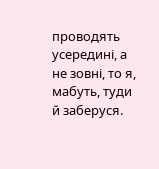проводять усередині, а не зовні, то я, мабуть, туди й заберуся.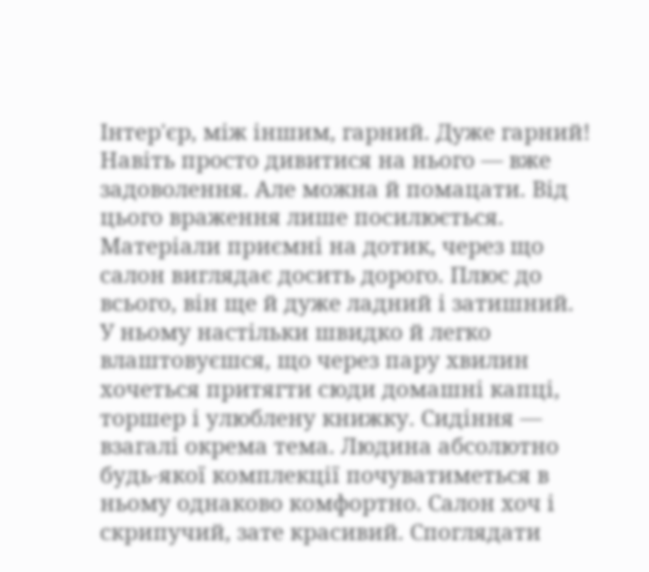Інтер'єр, між іншим, гарний. Дуже гарний! Навіть просто дивитися на нього — вже задоволення. Але можна й помацати. Від цього враження лише посилюється. Матеріали приємні на дотик, через що салон виглядає досить дорого. Плюс до всього, він ще й дуже ладний і затишний. У ньому настільки швидко й легко влаштовуєшся, що через пару хвилин хочеться притягти сюди домашні капці, торшер і улюблену книжку. Сидіння — взагалі окрема тема. Людина абсолютно будь-якої комплекції почуватиметься в ньому однаково комфортно. Салон хоч і скрипучий, зате красивий. Споглядати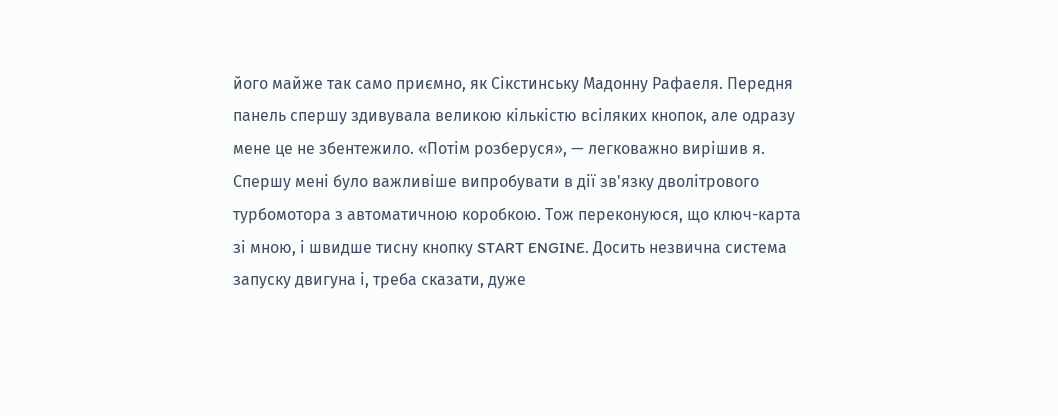його майже так само приємно, як Сікстинську Мадонну Рафаеля. Передня панель спершу здивувала великою кількістю всіляких кнопок, але одразу мене це не збентежило. «Потім розберуся», — легковажно вирішив я. Спершу мені було важливіше випробувати в дії зв'язку дволітрового турбомотора з автоматичною коробкою. Тож переконуюся, що ключ-карта зі мною, і швидше тисну кнопку START ENGINE. Досить незвична система запуску двигуна і, треба сказати, дуже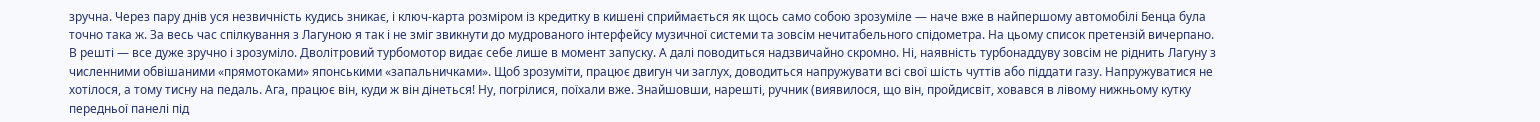зручна. Через пару днів уся незвичність кудись зникає, і ключ-карта розміром із кредитку в кишені сприймається як щось само собою зрозуміле — наче вже в найпершому автомобілі Бенца була точно така ж. За весь час спілкування з Лагуною я так і не зміг звикнути до мудрованого інтерфейсу музичної системи та зовсім нечитабельного спідометра. На цьому список претензій вичерпано. В решті — все дуже зручно і зрозуміло. Дволітровий турбомотор видає себе лише в момент запуску. А далі поводиться надзвичайно скромно. Ні, наявність турбонаддуву зовсім не ріднить Лагуну з численними обвішаними «прямотоками» японськими «запальничками». Щоб зрозуміти, працює двигун чи заглух, доводиться напружувати всі свої шість чуттів або піддати газу. Напружуватися не хотілося, а тому тисну на педаль. Ага, працює він, куди ж він дінеться! Ну, погрілися, поїхали вже. Знайшовши, нарешті, ручник (виявилося, що він, пройдисвіт, ховався в лівому нижньому кутку передньої панелі під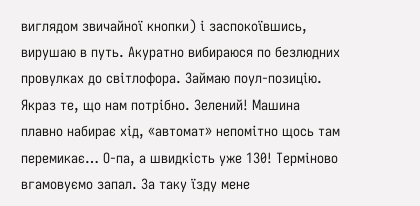виглядом звичайної кнопки) і заспокоївшись, вирушаю в путь. Акуратно вибираюся по безлюдних провулках до світлофора. Займаю поул-позицію. Якраз те, що нам потрібно. Зелений! Машина плавно набирає хід, «автомат» непомітно щось там перемикає… О-па, а швидкість уже 130! Терміново вгамовуємо запал. За таку їзду мене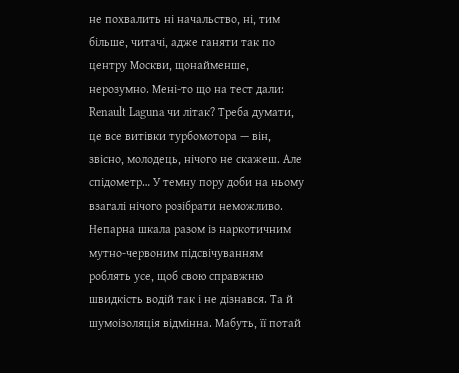не похвалить ні начальство, ні, тим більше, читачі, адже ганяти так по центру Москви, щонайменше, нерозумно. Мені-то що на тест дали: Renault Laguna чи літак? Треба думати, це все витівки турбомотора — він, звісно, молодець, нічого не скажеш. Але спідометр… У темну пору доби на ньому взагалі нічого розібрати неможливо. Непарна шкала разом із наркотичним мутно-червоним підсвічуванням роблять усе, щоб свою справжню швидкість водій так і не дізнався. Та й шумоізоляція відмінна. Мабуть, її потай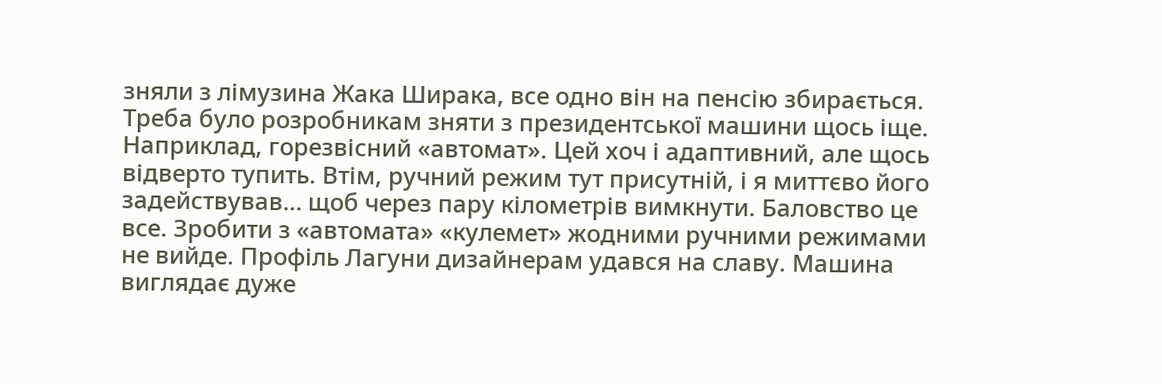зняли з лімузина Жака Ширака, все одно він на пенсію збирається. Треба було розробникам зняти з президентської машини щось іще. Наприклад, горезвісний «автомат». Цей хоч і адаптивний, але щось відверто тупить. Втім, ручний режим тут присутній, і я миттєво його задействував… щоб через пару кілометрів вимкнути. Баловство це все. Зробити з «автомата» «кулемет» жодними ручними режимами не вийде. Профіль Лагуни дизайнерам удався на славу. Машина виглядає дуже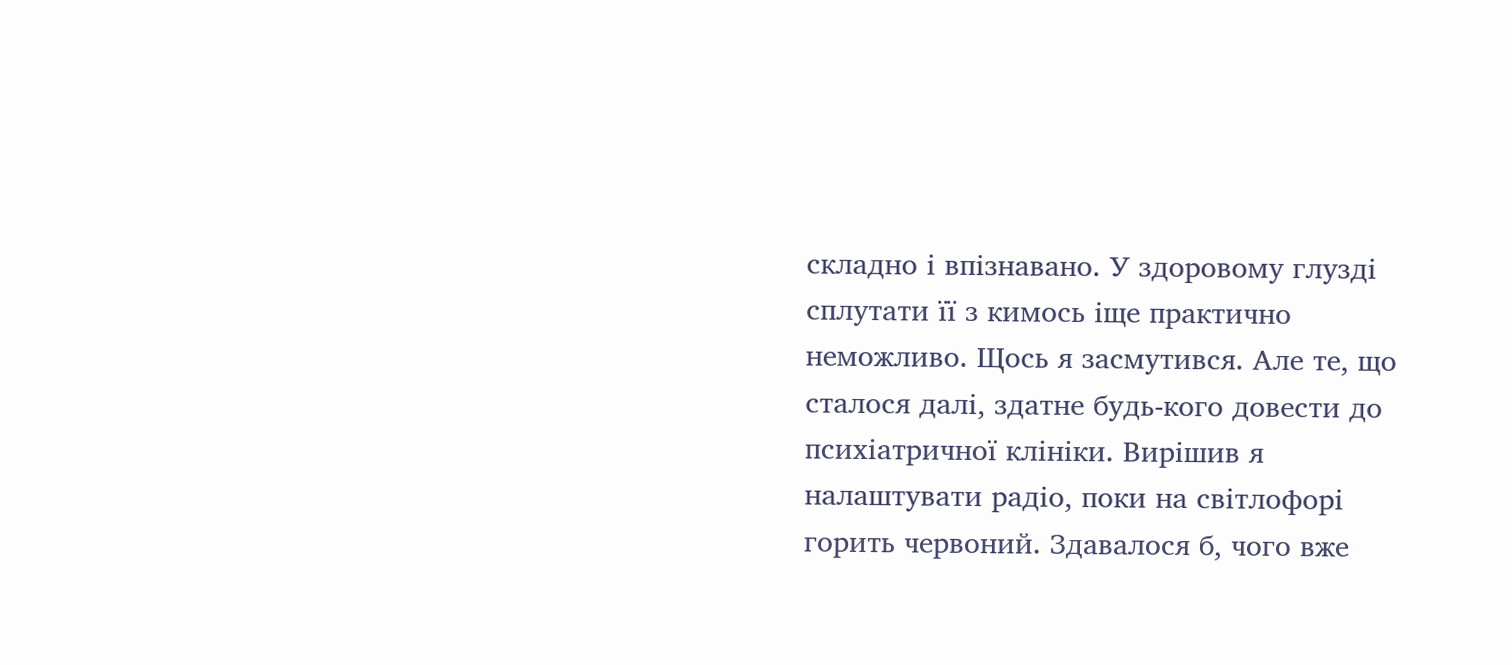складно і впізнавано. У здоровому глузді сплутати її з кимось іще практично неможливо. Щось я засмутився. Але те, що сталося далі, здатне будь-кого довести до психіатричної клініки. Вирішив я налаштувати радіо, поки на світлофорі горить червоний. Здавалося б, чого вже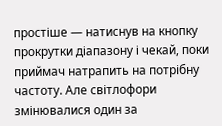простіше — натиснув на кнопку прокрутки діапазону і чекай, поки приймач натрапить на потрібну частоту. Але світлофори змінювалися один за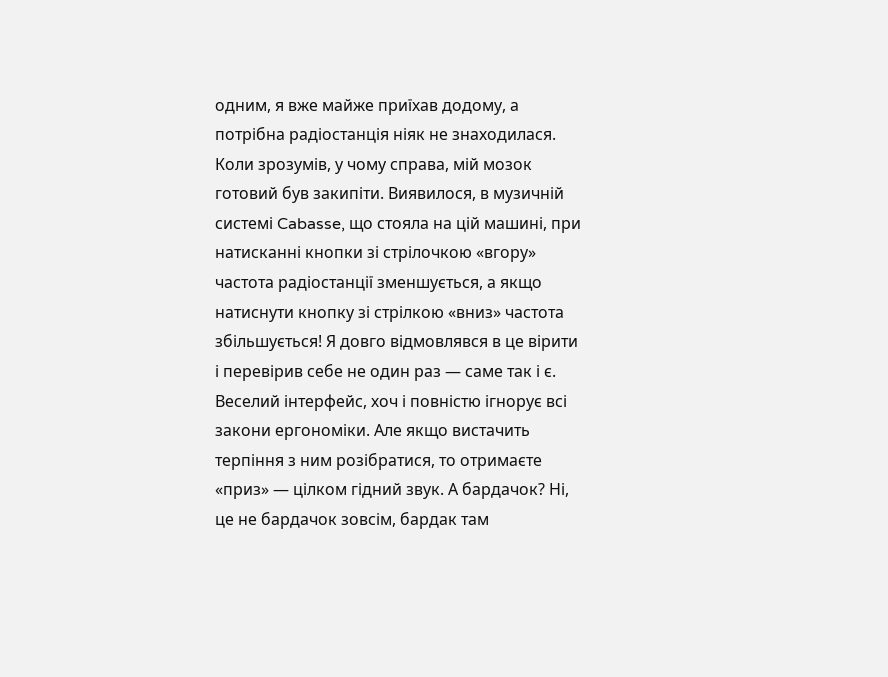одним, я вже майже приїхав додому, а потрібна радіостанція ніяк не знаходилася. Коли зрозумів, у чому справа, мій мозок готовий був закипіти. Виявилося, в музичній системі Cabasse, що стояла на цій машині, при натисканні кнопки зі стрілочкою «вгору» частота радіостанції зменшується, а якщо натиснути кнопку зі стрілкою «вниз» частота збільшується! Я довго відмовлявся в це вірити і перевірив себе не один раз — саме так і є. Веселий інтерфейс, хоч і повністю ігнорує всі закони ергономіки. Але якщо вистачить терпіння з ним розібратися, то отримаєте «приз» — цілком гідний звук. А бардачок? Ні, це не бардачок зовсім, бардак там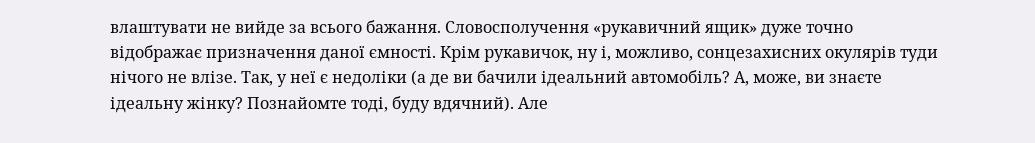влаштувати не вийде за всього бажання. Словосполучення «рукавичний ящик» дуже точно відображає призначення даної ємності. Крім рукавичок, ну і, можливо, сонцезахисних окулярів туди нічого не влізе. Так, у неї є недоліки (а де ви бачили ідеальний автомобіль? А, може, ви знаєте ідеальну жінку? Познайомте тоді, буду вдячний). Але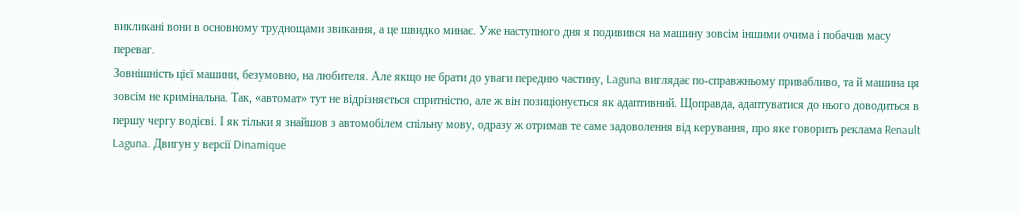викликані вони в основному труднощами звикання, а це швидко минає. Уже наступного дня я подивився на машину зовсім іншими очима і побачив масу переваг.
Зовнішність цієї машини, безумовно, на любителя. Але якщо не брати до уваги передню частину, Laguna виглядає по-справжньому привабливо, та й машина ця зовсім не кримінальна. Так, «автомат» тут не відрізняється спритністю, але ж він позиціонується як адаптивний. Щоправда, адаптуватися до нього доводиться в першу чергу водієві. І як тільки я знайшов з автомобілем спільну мову, одразу ж отримав те саме задоволення від керування, про яке говорить реклама Renault Laguna. Двигун у версії Dinamique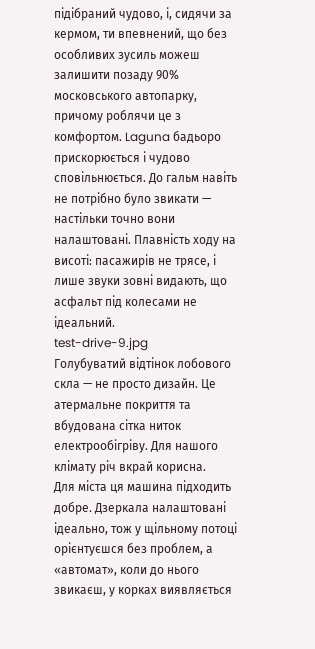підібраний чудово, і, сидячи за кермом, ти впевнений, що без особливих зусиль можеш залишити позаду 90% московського автопарку, причому роблячи це з комфортом. Laguna бадьоро прискорюється і чудово сповільнюється. До гальм навіть не потрібно було звикати — настільки точно вони налаштовані. Плавність ходу на висоті: пасажирів не трясе, і лише звуки зовні видають, що асфальт під колесами не ідеальний.
test-drive-9.jpg
Голубуватий відтінок лобового скла — не просто дизайн. Це атермальне покриття та вбудована сітка ниток електрообігріву. Для нашого клімату річ вкрай корисна.
Для міста ця машина підходить добре. Дзеркала налаштовані ідеально, тож у щільному потоці орієнтуєшся без проблем, а «автомат», коли до нього звикаєш, у корках виявляється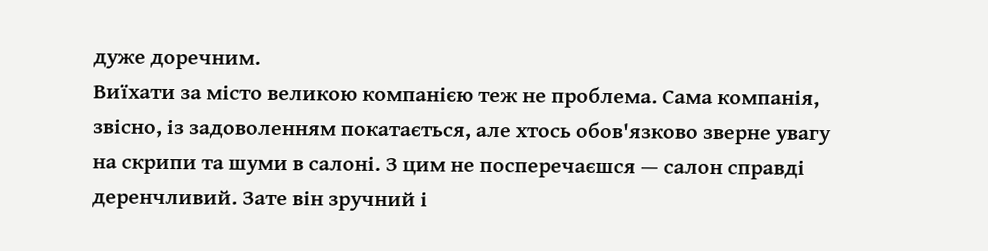дуже доречним.
Виїхати за місто великою компанією теж не проблема. Сама компанія, звісно, із задоволенням покатається, але хтось обов'язково зверне увагу на скрипи та шуми в салоні. З цим не посперечаєшся — салон справді деренчливий. Зате він зручний і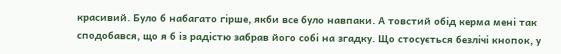красивий. Було б набагато гірше, якби все було навпаки. А товстий обід керма мені так сподобався, що я б із радістю забрав його собі на згадку. Що стосується безлічі кнопок, у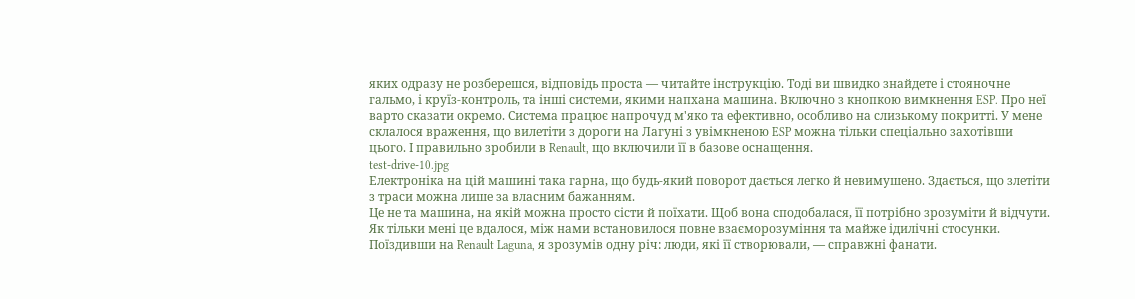яких одразу не розберешся, відповідь проста — читайте інструкцію. Тоді ви швидко знайдете і стояночне гальмо, і круїз-контроль, та інші системи, якими напхана машина. Включно з кнопкою вимкнення ESP. Про неї варто сказати окремо. Система працює напрочуд м'яко та ефективно, особливо на слизькому покритті. У мене склалося враження, що вилетіти з дороги на Лагуні з увімкненою ESP можна тільки спеціально захотівши цього. І правильно зробили в Renault, що включили її в базове оснащення.
test-drive-10.jpg
Електроніка на цій машині така гарна, що будь-який поворот дається легко й невимушено. Здається, що злетіти з траси можна лише за власним бажанням.
Це не та машина, на якій можна просто сісти й поїхати. Щоб вона сподобалася, її потрібно зрозуміти й відчути. Як тільки мені це вдалося, між нами встановилося повне взаєморозуміння та майже ідилічні стосунки. Поїздивши на Renault Laguna, я зрозумів одну річ: люди, які її створювали, — справжні фанати.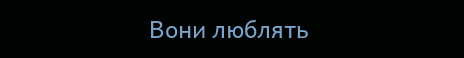Вони люблять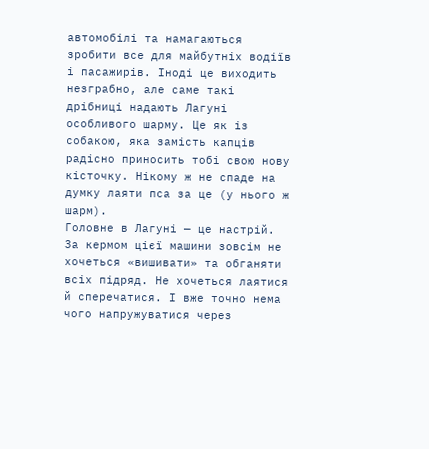автомобілі та намагаються зробити все для майбутніх водіїв і пасажирів. Іноді це виходить незграбно, але саме такі дрібниці надають Лагуні особливого шарму. Це як із собакою, яка замість капців радісно приносить тобі свою нову кісточку. Нікому ж не спаде на думку лаяти пса за це (у нього ж шарм).
Головне в Лагуні — це настрій. За кермом цієї машини зовсім не хочеться «вишивати» та обганяти всіх підряд. Не хочеться лаятися й сперечатися. І вже точно нема чого напружуватися через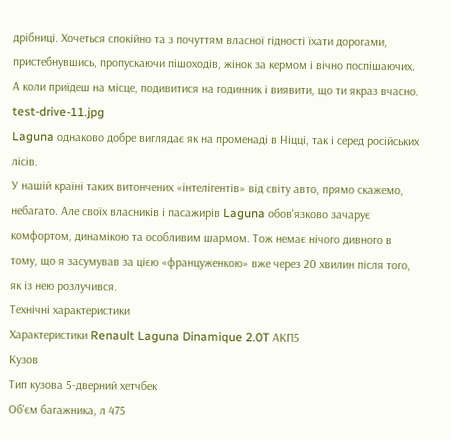дрібниці. Хочеться спокійно та з почуттям власної гідності їхати дорогами, пристебнувшись, пропускаючи пішоходів, жінок за кермом і вічно поспішаючих. А коли приїдеш на місце, подивитися на годинник і виявити, що ти якраз вчасно.
test-drive-11.jpg
Laguna однаково добре виглядає як на променаді в Ніцці, так і серед російських лісів.
У нашій країні таких витончених «інтелігентів» від світу авто, прямо скажемо, небагато. Але своїх власників і пасажирів Laguna обов'язково зачарує комфортом, динамікою та особливим шармом. Тож немає нічого дивного в тому, що я засумував за цією «француженкою» вже через 20 хвилин після того, як із нею розлучився.
Технічні характеристики
Характеристики Renault Laguna Dinamique 2.0T АКП5
Кузов
Тип кузова 5-дверний хетчбек
Об'єм багажника, л 475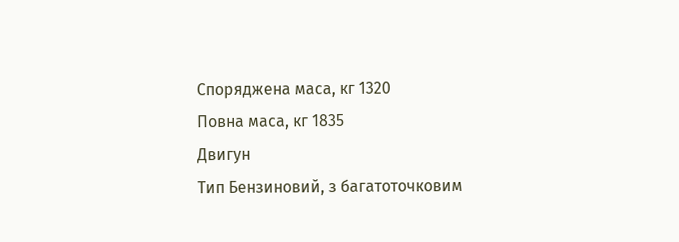Споряджена маса, кг 1320
Повна маса, кг 1835
Двигун
Тип Бензиновий, з багатоточковим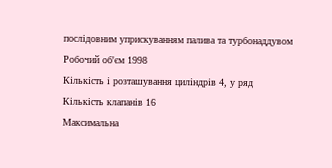послідовним уприскуванням палива та турбонаддувом
Робочий об'єм 1998
Кількість і розташування циліндрів 4, у ряд
Кількість клапанів 16
Максимальна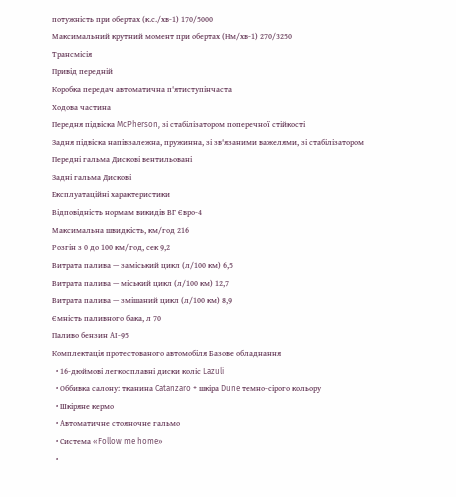потужність при обертах (к.с./хв-1) 170/5000
Максимальний крутний момент при обертах (Нм/хв-1) 270/3250
Трансмісія
Привід передній
Коробка передач автоматична п'ятиступінчаста
Ходова частина
Передня підвіска McPherson, зі стабілізатором поперечної стійкості
Задня підвіска напівзалежна, пружинна, зі зв'язаними важелями, зі стабілізатором
Передні гальма Дискові вентильовані
Задні гальма Дискові
Експлуатаційні характеристики
Відповідність нормам викидів ВГ Євро-4
Максимальна швидкість, км/год 216
Розгін з 0 до 100 км/год, сек 9,2
Витрата палива — заміський цикл (л/100 км) 6,5
Витрата палива — міський цикл (л/100 км) 12,7
Витрата палива — змішаний цикл (л/100 км) 8,9
Ємність паливного бака, л 70
Паливо бензин АІ-95
Комплектація протестованого автомобіля Базове обладнання
  • 16-дюймові легкосплавні диски коліс Lazuli
  • Оббивка салону: тканина Catanzaro + шкіра Dune темно-сірого кольору
  • Шкіряне кермо
  • Автоматичне стояночне гальмо
  • Система «Follow me home»
  •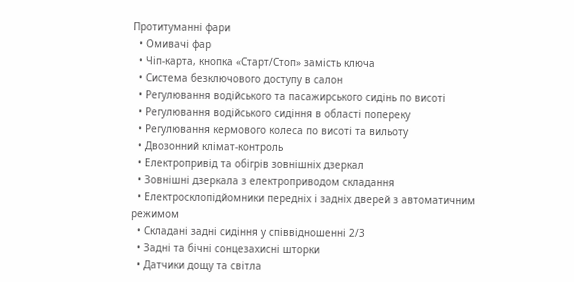Протитуманні фари
  • Омивачі фар
  • Чіп-карта, кнопка «Старт/Стоп» замість ключа
  • Система безключового доступу в салон
  • Регулювання водійського та пасажирського сидінь по висоті
  • Регулювання водійського сидіння в області попереку
  • Регулювання кермового колеса по висоті та вильоту
  • Двозонний клімат-контроль
  • Електропривід та обігрів зовнішніх дзеркал
  • Зовнішні дзеркала з електроприводом складання
  • Електросклопідйомники передніх і задніх дверей з автоматичним режимом
  • Складані задні сидіння у співвідношенні 2/3
  • Задні та бічні сонцезахисні шторки
  • Датчики дощу та світла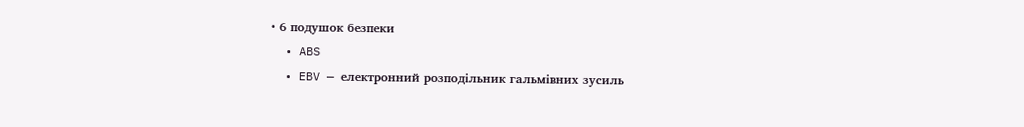• 6 подушок безпеки
  • ABS
  • EBV — електронний розподільник гальмівних зусиль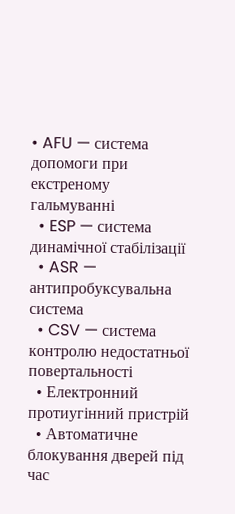• AFU — система допомоги при екстреному гальмуванні
  • ESP — система динамічної стабілізації
  • ASR — антипробуксувальна система
  • CSV — система контролю недостатньої повертальності
  • Електронний протиугінний пристрій
  • Автоматичне блокування дверей під час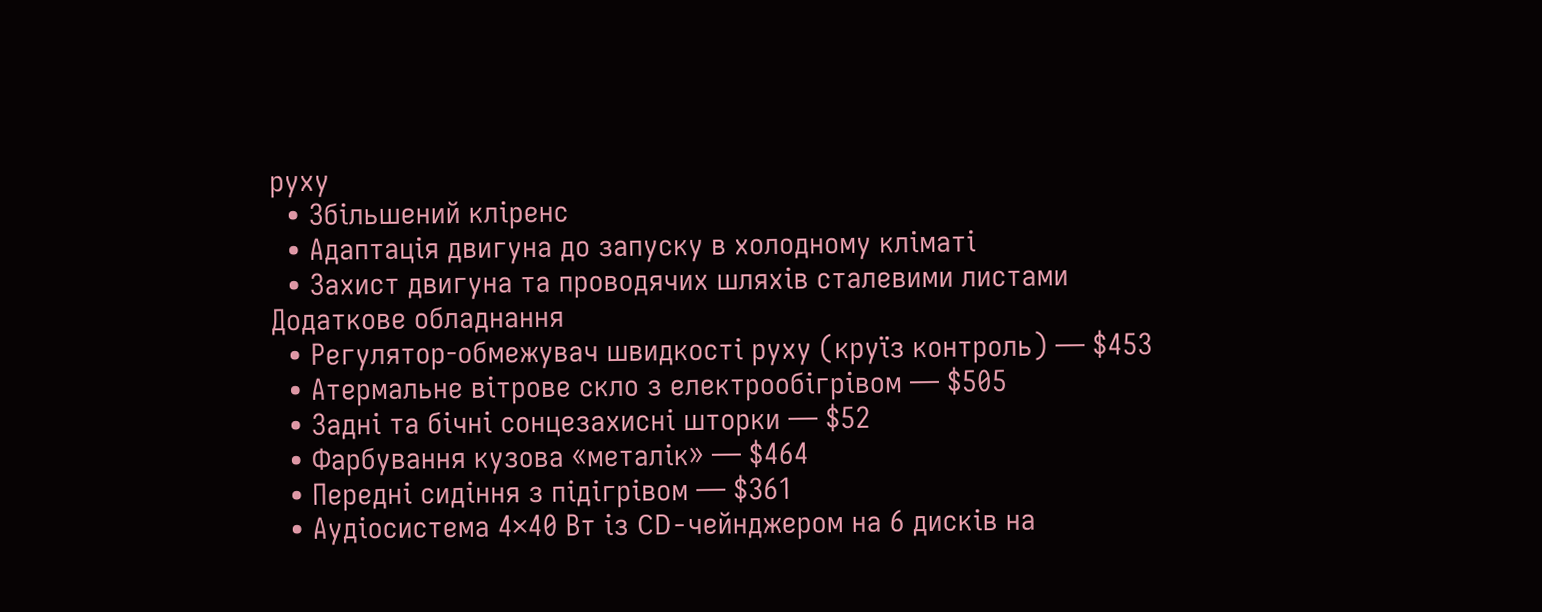руху
  • Збільшений кліренс
  • Адаптація двигуна до запуску в холодному кліматі
  • Захист двигуна та проводячих шляхів сталевими листами
Додаткове обладнання
  • Регулятор-обмежувач швидкості руху (круїз контроль) — $453
  • Атермальне вітрове скло з електрообігрівом — $505
  • Задні та бічні сонцезахисні шторки — $52
  • Фарбування кузова «металік» — $464
  • Передні сидіння з підігрівом — $361
  • Аудіосистема 4×40 Вт із CD-чейнджером на 6 дисків на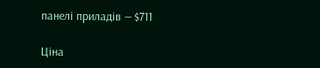панелі приладів — $711

Ціна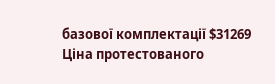базової комплектації $31269
Ціна протестованого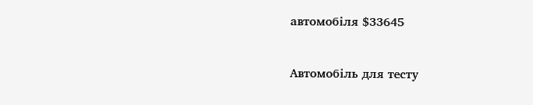автомобіля $33645


Автомобіль для тесту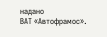надано
ВАТ «Автофрамос».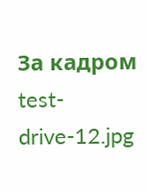За кадром
test-drive-12.jpg